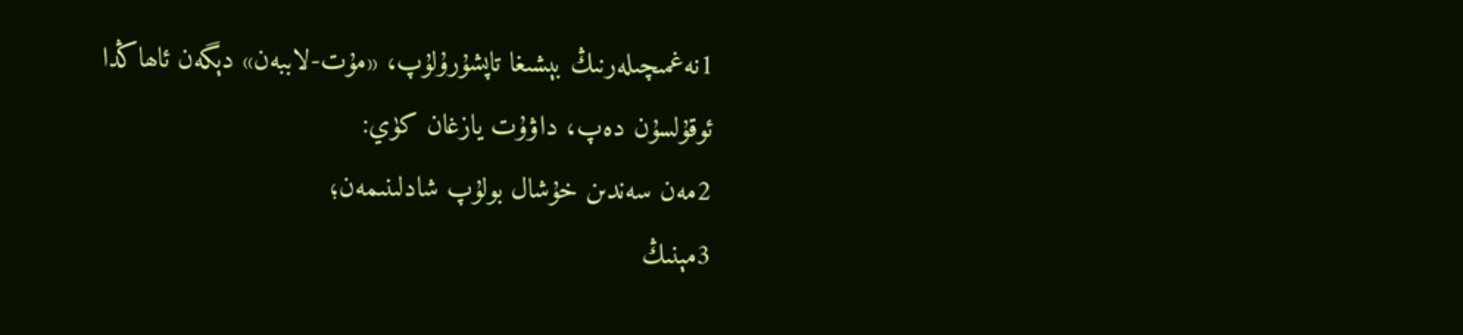1نەغمىچىلەرنىڭ بېشىغا تاپشۇرۇلۇپ، «مۇت-لاببەن» دېگەن ئاھاڭدا ئوقۇلسۇن دەپ، داۋۇت يازغان كۈي:
2مەن سەندىن خۇشال بولۇپ شادلىنىمەن؛
3مېنىڭ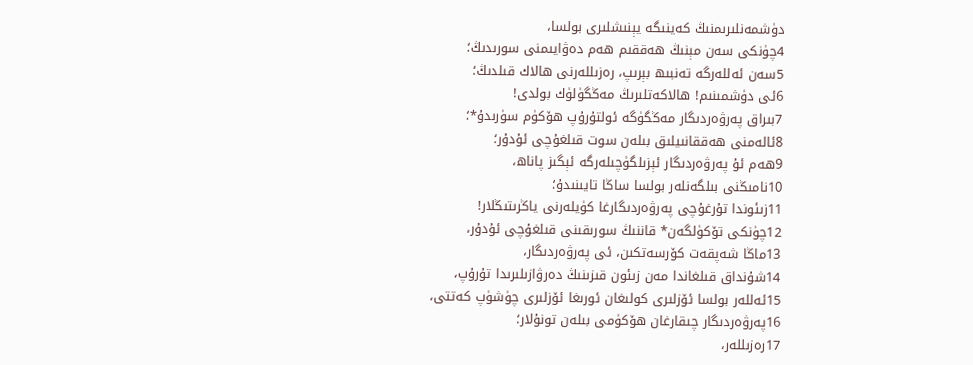دۈشمەنلىرىمنىڭ كەينىگە يېنىشلىرى بولسا،
4چۈنكى سەن مېنىڭ ھەققىم ھەم دەۋايىمنى سورىدىڭ؛
5سەن ئەللەرگە تەنبىھ بېرىپ، رەزىللەرنى ھالاك قىلدىڭ؛
6ئى دۈشمىنىم! ھالاكەتلىرىڭ مەڭگۈلۈك بولدى!
7بىراق پەرۋەردىگار مەڭگۈگە ئولتۇرۇپ ھۆكۈم سۈرىدۇ*؛
8ئالەمنى ھەققانىيلىق بىلەن سوت قىلغۇچى ئۇدۇر؛
9ھەم ئۇ پەرۋەردىگار ئېزىلگۈچىلەرگە ئېگىز پاناھ،
10نامىڭنى بىلگەنلەر بولسا ساڭا تايىنىدۇ؛
11زىئوندا تۇرغۇچى پەرۋەردىگارغا كۈيلەرنى ياڭرىتىڭلار!
12چۈنكى تۆكۈلگەن* قاننىڭ سورىقىنى قىلغۇچى ئۇدۇر،
13ماڭا شەپقەت كۆرسەتكىن، ئى پەرۋەردىگار،
14شۇنداق قىلغاندا مەن زىئون قىزىنىڭ دەرۋازىلىرىدا تۇرۇپ،
15ئەللەر بولسا ئۆزلىرى كولىغان ئورىغا ئۆزلىرى چۈشۈپ كەتتى،
16پەرۋەردىگار چىقارغان ھۆكۈمى بىلەن تونۇلار؛
17رەزىللەر،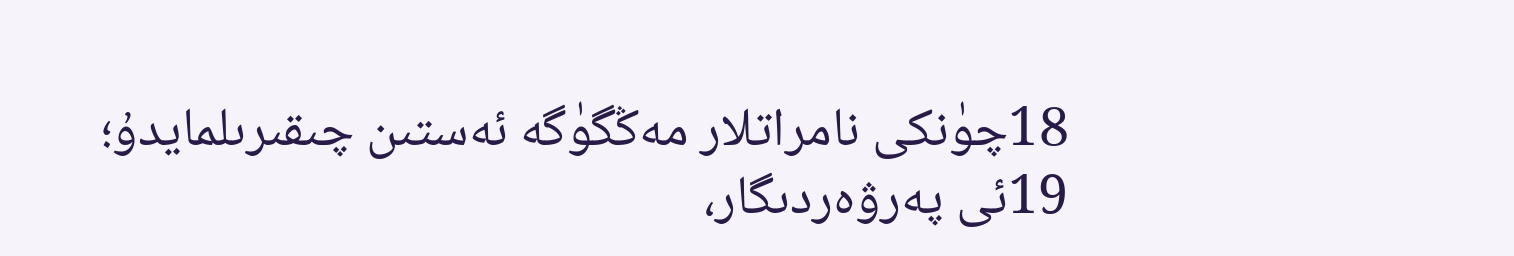18چۈنكى نامراتلار مەڭگۈگە ئەستىن چىقىرىلمايدۇ؛
19ئى پەرۋەردىگار،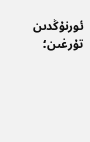ئورنۇڭدىن تۇرغىن؛